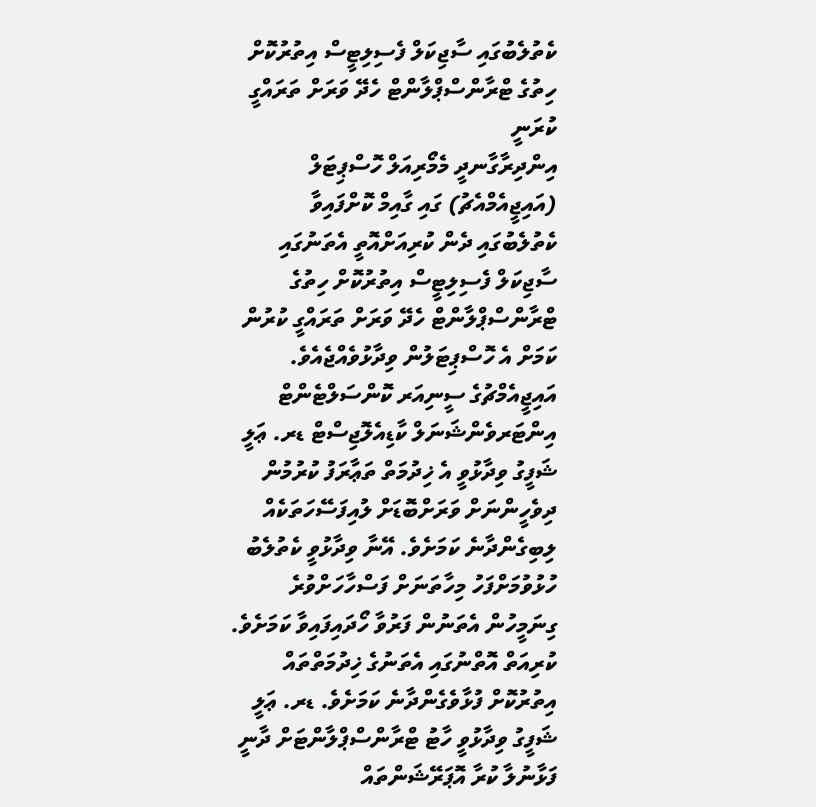ކެތުލެބުގައި ސާޖިކަލް ފެސިލިޓީސް އިތުރުކޮށް ހިތުގެ ޓްރާންސްޕްލާންޓް ހެދޭ ވަރަށް ތަރައްގީ ކުރަނީ
އިންދިރާގާނދީ މެމޯރިއަލް ހޮސްޕިޓަލް (އައިޖީއެމްއެޗު) ގައި ގާއިމް ކޮށްފައިވާ ކެތުލެބުގައި ދެން ކުރިއަށްއޮތީ އެތަނުގައި ސާޖިކަލް ފެސިލިޓީސް އިތުރުކޮށް ހިތުގެ ޓްރާންސްޕްލާންޓް ހެދޭ ވަރަށް ތަރައްގީ ކުރުން ކަމަށް އެ ހޮސްޕިޓަލުން ވިދާޅުވެއްޖެއެވެ.
އައިޖީއެމްޗުގެ ސީނިއަރ ކޮންސަލްޓެންޓް އިންޓަރވެންޝަނަލް ކާޑިއެލޮޖިސްޓް ޑރ. ޢަލީ ޝަފީގު ވިދާޅުވީ އެ ޚިދުމަތް ތަޢާރަފު ކުރުމުން ދިވެހީންނަށް ވަރަށްބޮޑަށް ލުއިފަސޭހަތަކެއް ލިބިގެންދާނެ ކަމަށެވެ. އޭނާ ވިދާޅުވީ ކެތުލެބު ހުޅުވުމަށްފަހު މިހާތަނަށް ފަސްހާހަށްވުރެ ގިނަމީހުން އެތަނުން ފަރުވާ ހޯދައިފައިވާ ކަމަށެވެ. ކުރިއަތް އޮތްނުގައި އެތަނުގެ ޚިދުމަތްތައް އިތުރުކޮށް ފުޅާވެގެންދާނެ ކަމަށެވެ. ޑރ. ޢަލީ ޝަފީގު ވިދާޅުވީ ހާޓު ޓްރާންސްޕްލާންޓަށް ދާނީ ފަޅާނުލާ ކުރާ އޮޕަރޭޝަންތައް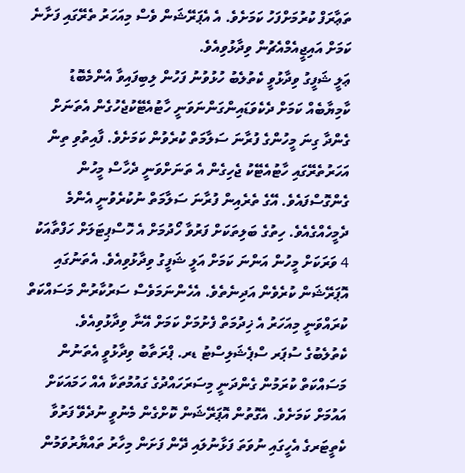ތަޢާރަފް ކުރުމަށްފަހު ކަމަށެވެ. އެ އެޕަރޭޝަން ވެސް މިއަހަރު ތެރޭގައި ފަށާނެ ކަމަށް އައިޖީއެމްއެޗުން ވިދާޅުވިއެވެ.
ޢަލީ ޝަފީގު ވިދާޅުވީ ކެތުލެބު ހުޅުވުނު ފަހުން ލިބިފައިވާ އެންމެބޮޑު ކާމިޔާބެއް ކަމަށް ދެކެވަޑައިންގަންނަވަނީ ހާޓުއެޓޭކުޖެހުގެން އެތަނަށް ގެންދާ ގިނަ މީހުންގެ ފުރާނަ ސަލާމަތް ކުރެވުން ކަމަށެވެ. ފާއިތުވި ތިން އަހަރުތެރޭގައި ހާޓުއެޓޭކު ޖެހިގެން އެ ތަނަށްވަނީ ދެހާސް މީހުން ގެންގޮސްފައެވެ. އޭގެ ތެރެއިން ފުރާނަ ސަލާމަތް ނުކުރެވުނީ އެންމެ ދެމީހެއްގެއެވެ. ހިތުގެ ބަލިތަކަށް ފަރުވާ ހޯދުމަށް އެ ހޮސްޕިޓަލަށް ހަފްތާއަކު 4 ވަރަކަށް މީހުން އަންނަ ކަމަށް އަލީ ޝަފީގު ވިދާޅުވިއެވެ. އެތަނުގައި އޮޕަރޭޝަން ކުރެވެން އަދިނެތެވެ. އެހެންނަމަވެސް ސަރުކާރުން މަސައްކަތް ކުރައްވަނީ މިއަހަރު އެ ޚިދުމަތް ފެށުމަށް ކަމަށް އޭނާ ވިދާޅުވިއެވެ.
ކެތުލެބުގެ ސުޕަރ ސްޕެޝަލިސްޓު ޑރ. ޕްރަތާބު ވިދާޅުވީ އެތަނުން މަސައްކަތް ކުރަމުން ގެންދަނީ މިސަރަހައްދުގެ ގައުމުތަކާ އެއް ހަމައަކަށް އައުމަށް ކަމަށެވެ. އެގޮތުން އޮޕަރޭޝަން ކޮށްގެން މެނުވީ ނުދެވޭ ފަރުވާ ކެތީޓަރގެ އެހީގައި ނުވަތަ ފަޅާނުލައި ދޭން ފަށަން މިހާރު ތައްޔާރުވަމުން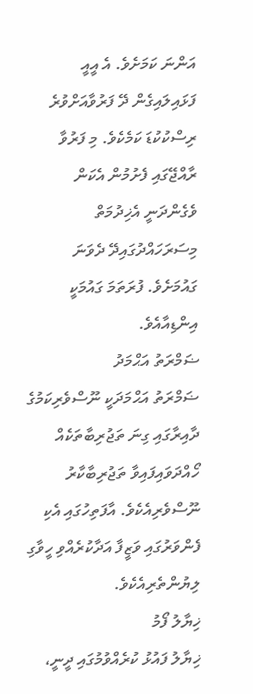އަންނަ ކަމަށެވެ. އެ އީއީ ފަޅައިލައިގެން ދޭ ފަރުވާއަށްވުރެ ރިސްކުކުޑަ ކަމެކެވެ. މި ފަރުވާ ރާއްޖޭގައި ފެށުމުން އެކަން ވެގެންދަނީ އެޚިދުމަތް މިސަރަހައްދުގައިދޭ ދެވަނަ ގައުމަށެވެ. ފުރަތަމަ ގައުމަކީ އިންޑިއާއެވެ.
ޟަމްރަތު އަޙްމަދު
ޟަމްރަތު އަޙްމަދަކީ ނޫސްވެރިކަމުގެ ދާއިރާގައި ގިނަ ތަޖުރިބާތަކެއް ހޯއްދަވައިފައިވާ ތަޖުރިބާކާރު ނޫސްވެރިއެކެވެ. އާފަތިހުގައި އެކި ފެންވަރުގައި ވަޒީފާ އަދާކުރެއްވި ހީވާގި ލިޔުންތެރިއެކެވެ.
ޚިޔާލު ފޯމު
ޚިޔާލު ފައުޅު ކުރެއްވުމުގައި ދީނީ،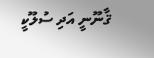ޤާނޫނީ އަދި ސުލޫކީ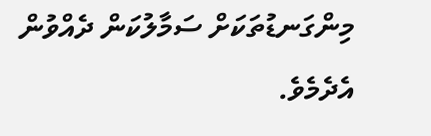މިންގަނޑުތަކަށް ސަމާލުކަން ދެއްވުން އެދެމެވެ.